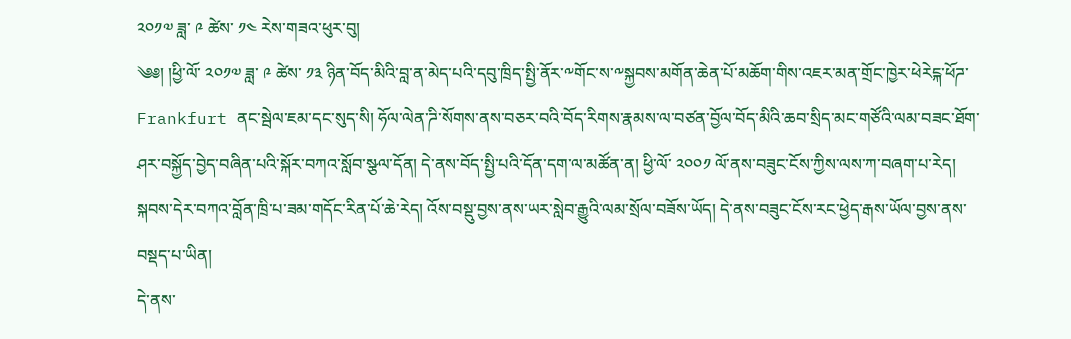༢༠༡༧ ཟླ་ ༩ ཚེས་ ༡༤ རེས་གཟའ་ཕུར་བུ།
༄༅། །ཕྱི་ལོ་ ༢༠༡༧ ཟླ་ ༩ ཚེས་ ༡༣ ཉིན་བོད་མིའི་བླ་ན་མེད་པའི་དབུ་ཁྲིད་སྤྱི་ནོར་༸གོང་ས་༸སྐྱབས་མགོན་ཆེན་པོ་མཆོག་གིས་འཇར་མན་གྲོང་ཁྱེར་ཕེརེངྐ་ཕོཌ་ Frankfurt ནང་སྦེལ་ཇམ་དང་སུད་སི། ཧོལ་ལེན་ཌི་སོགས་ནས་བཅར་བའི་བོད་རིགས་རྣམས་ལ་བཙན་བྱོལ་བོད་མིའི་ཆབ་སྲིད་མང་གཙོའི་ལམ་བཟང་ཐོག་ཤར་བསྐྱོད་བྱེད་བཞིན་པའི་སྐོར་བཀའ་སློབ་སྩལ་དོན། དེ་ནས་བོད་སྤྱི་པའི་དོན་དག་ལ་མཚོན་ན། ཕྱི་ལོ་ ༢༠༠༡ ལོ་ནས་བཟུང་ངོས་ཀྱིས་ལས་ཀ་བཞག་པ་རེད། སྐབས་དེར་བཀའ་བློན་ཁྲི་པ་ཟམ་གདོང་རིན་པོ་ཆེ་རེད། འོས་བསྡུ་བྱས་ནས་ཡར་སླེབ་རྒྱུའི་ལམ་སྲོལ་བཟོས་ཡོད། དེ་ནས་བཟུང་ངོས་རང་ཕྱེད་རྒས་ཡོལ་བྱས་ནས་བསྡད་པ་ཡིན།
དེ་ནས་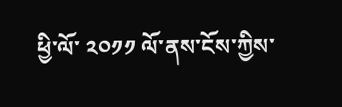ཕྱི་ལོ་ ༢༠༡༡ ལོ་ནས་ངོས་ཀྱིས་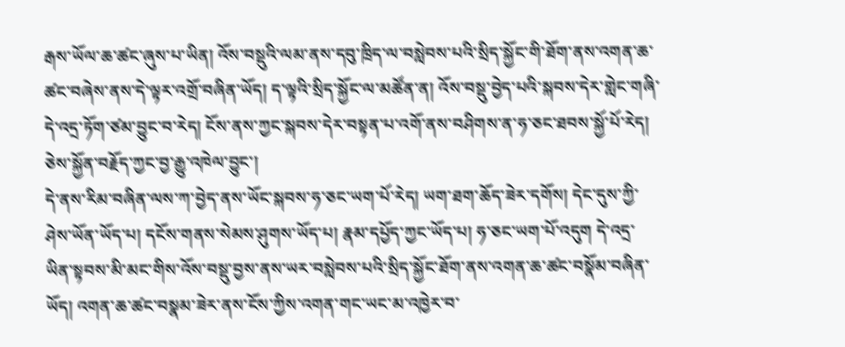རྒས་ཡོལ་ཆ་ཚང་ཞུས་པ་ཡིན། འོས་བསྡུའི་ལམ་ནས་དབུ་ཁྲིད་ལ་བསླེབས་པའི་སྲིད་སྐྱོང་གི་ཐོག་ནས་འགན་ཆ་ཚང་བཞེས་ནས་དེ་ལྟར་འགྲོ་བཞིན་ཡོད། ད་ལྟའི་སྲིད་སྐྱོང་ལ་མཚོན་ན། འོས་བསྡུ་བྱེད་པའི་སྐབས་དེར་གླེང་གཞི་དེ་འདྲ་ཏོག་ཙམ་བྱུང་བ་རེད། ངོས་ནས་ཀྱང་སྐབས་དེར་བསྟན་པ་འགོ་ནས་བཤིགས་ན་ཧ་ཅང་ཐབས་སྐྱོ་པོ་རེད། ཅེས་སྐྱོན་བརྗོད་ཀྱང་བྱ་རྒྱུ་འཁེལ་བྱུང་།
དེ་ནས་རིམ་བཞིན་ལས་ཀ་བྱེད་ནས་ཡོང་སྐབས་ཧ་ཅང་ཡག་པོ་རེད། ཡག་ཐག་ཆོད་ཟེར་དགོས། དེང་དུས་ཀྱི་ཤེས་ཡོན་ཡོད་པ། དངོས་གནས་སེམས་ཤུགས་ཡོད་པ། རྣམ་དཔྱོད་ཀྱང་ཡོད་པ། ཧ་ཅང་ཡག་པོ་འདུག དེ་འདྲ་ཡིན་སྟབས་མི་མང་གིས་འོས་བསྡུ་བྱས་ནས་ཡར་བསླེབས་པའི་སྲིད་སྐྱོང་ཐོག་ནས་འགན་ཆ་ཚང་བསྣོམ་བཞིན་ཡོད། འགན་ཆ་ཚང་བསྣམ་ཟེར་ནས་ངོས་ཀྱིས་འགན་གང་ཡང་མ་འཁྱེར་བ་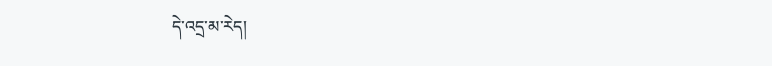དེ་འདྲ་མ་རེད།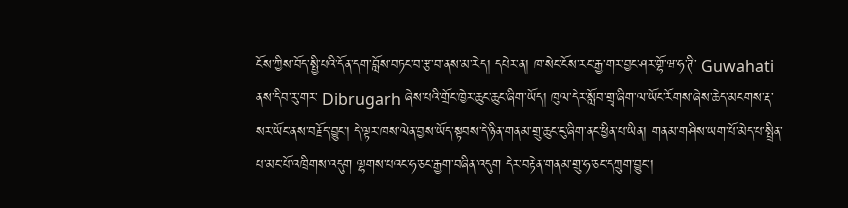ངོས་ཀྱིས་བོད་སྤྱི་པའི་དོན་དག་བློས་བཏང་བ་རྩ་བ་ནས་མ་རེད། དཔེར་ན། ཁ་སེང་ངོས་རང་རྒྱ་གར་བྱང་ཤར་གྷོ་ཝ་ཧ་ཊི་ Guwahati ནས་དིབ་རུ་གར་ Dibrugarh ཞེས་པའི་གྲོང་ཁྱེར་ཆུང་ཆུང་ཞིག་ཡོད། ཁུལ་དེར་སློབ་གྲྭ་ཞིག་ལ་ཡོང་རོགས་ཞེས་ཆེད་མངགས་རྡ་སར་ཡོང་ནས་བརྗོད་བྱུང་། དེ་ལྟར་ཁས་ལེན་བྱས་ཡོད་སྟབས་དེ་ཉིན་གནམ་གྲུ་ཆུང་ངུ་ཞིག་ནང་ཕྱིན་པ་ཡིན། གནམ་གཤིས་ཡག་པོ་མེད་པ་སྤྲིན་པ་མང་པོ་འཁྲིགས་འདུག ལྷགས་པའང་ཧ་ཅང་རྒྱག་བཞིན་འདུག དེར་བརྟེན་གནམ་གྲུ་ཧ་ཅང་དཀྲུག་བྱུང་།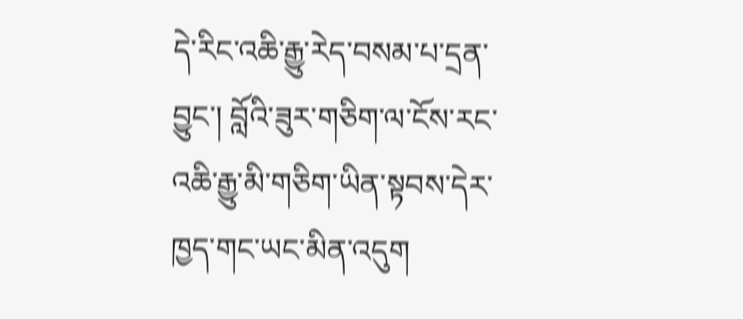དེ་རིང་འཆི་རྒྱུ་རེད་བསམ་པ་དྲན་བྱུང་། བློའི་ཟུར་གཅིག་ལ་ངོས་རང་འཆི་རྒྱུ་མི་གཅིག་ཡིན་སྟབས་དེར་ཁྱད་གང་ཡང་མིན་འདུག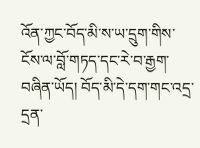འོན་ཀྱང་བོད་མི་ས་ཡ་དྲུག་གིས་ངོས་ལ་བློ་གཏད་དང་རེ་བ་རྒྱག་བཞིན་ཡོད། བོད་མི་དེ་དག་གང་འདྲ་དྲན་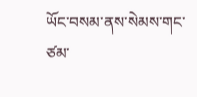ཡོང་བསམ་ནས་སེམས་གང་ཙམ་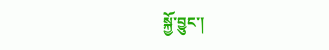སྐྱོ་བྱུང་།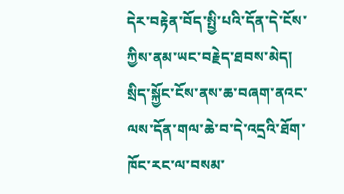དེར་བརྟེན་བོད་སྤྱི་པའི་དོན་དེ་ངོས་ཀྱིས་ནམ་ཡང་བརྗེད་ཐབས་མེད། སྲིད་སྐྱོང་ངོས་ནས་ཆ་བཞག་ནའང་ལས་དོན་གལ་ཆེ་བ་དེ་འདྲའི་ཐོག་ཁོང་རང་ལ་བསམ་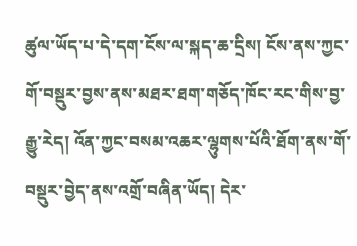ཚུལ་ཡོད་པ་དེ་དག་ངོས་ལ་སྐད་ཆ་དྲིས། ངོས་ནས་ཀྱང་གོ་བསྡུར་བྱས་ནས་མཐར་ཐག་གཅོད་ཁོང་རང་གིས་བྱ་རྒྱུ་རེད། འོན་ཀྱང་བསམ་འཆར་ལྷུགས་པོའི་ཐོག་ནས་གོ་བསྡུར་བྱེད་ནས་འགྲོ་བཞིན་ཡོད། དེར་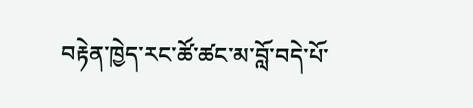བརྟེན་ཁྱེད་རང་ཚོ་ཚང་མ་བློ་བདེ་པོ་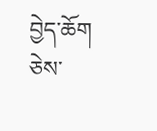བྱེད་ཆོག ཅེས་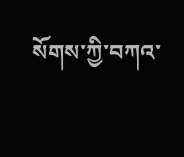སོགས་ཀྱི་བཀའ་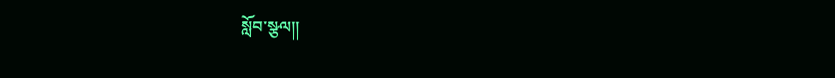སློབ་སྩལ།།